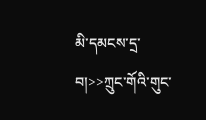མི་དམངས་དྲ་བ།>>ཀྲུང་གོའི་གུང་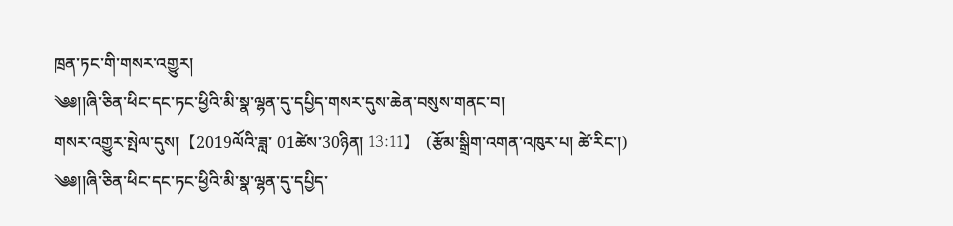ཁྲན་ཏང་གི་གསར་འགྱུར།
༄༅།།ཞི་ཅིན་ཕིང་དང་ཏང་ཕྱིའི་མི་སྣ་ལྷན་དུ་དཔྱིད་གསར་དུས་ཆེན་བསུས་གནང་བ།
གསར་འགྱུར་སྤེལ་དུས།  【2019ལོའི་ཟླ་ 01ཚེས་30ཉིན། 13:11】   (རྩོམ་སྒྲིག་འགན་འཁུར་པ། ཚེ་རིང་།)
༄༅།།ཞི་ཅིན་ཕིང་དང་ཏང་ཕྱིའི་མི་སྣ་ལྷན་དུ་དཔྱིད་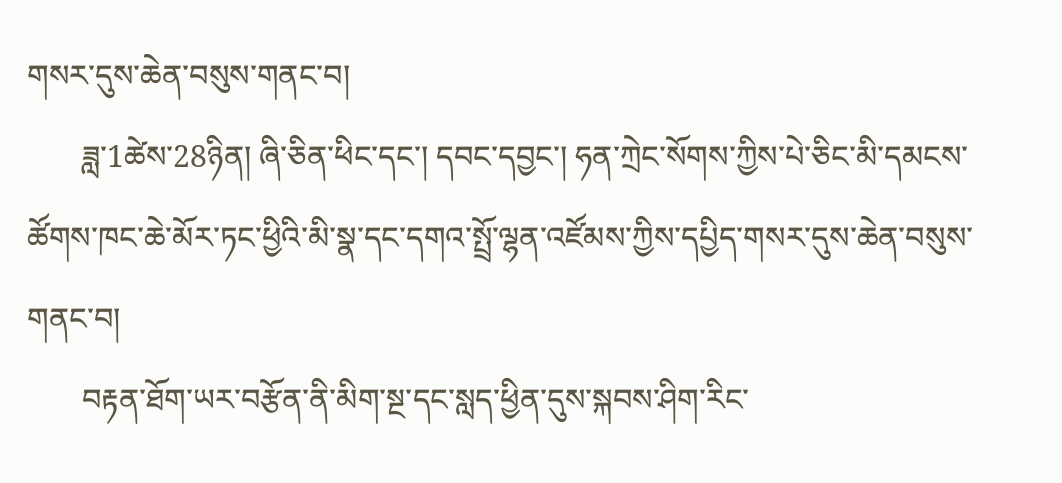གསར་དུས་ཆེན་བསུས་གནང་བ།
       ཟླ་1ཚེས་28ཉིན། ཞི་ཅིན་ཕིང་དང་། དབང་དབྱང་། ཧན་ཀྲེང་སོགས་ཀྱིས་པེ་ཅིང་མི་དམངས་ཚོགས་ཁང་ཆེ་མོར་ཏང་ཕྱིའི་མི་སྣ་དང་དགའ་སྤྲོ་ལྷན་འཛོམས་ཀྱིས་དཔྱིད་གསར་དུས་ཆེན་བསུས་གནང་བ།
       བརྟན་ཐོག་ཡར་བརྩོན་ནི་མིག་སྔ་དང་སླད་ཕྱིན་དུས་སྐབས་ཤིག་རིང་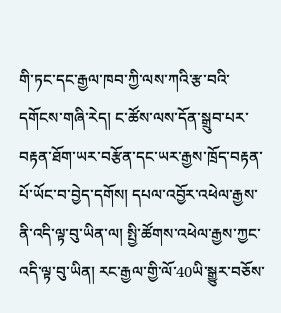གི་ཏང་དང་རྒྱལ་ཁབ་ཀྱི་ལས་ཀའི་རྩ་བའི་དགོངས་གཞི་རེད། ང་ཚོས་ལས་དོན་སྒྲུབ་པར་བརྟན་ཐོག་ཡར་བརྩོན་དང་ཡར་རྒྱས་ཁྲོད་བརྟན་པོ་ཡོང་བ་བྱེད་དགོས། དཔལ་འབྱོར་འཕེལ་རྒྱས་ནི་འདི་ལྟ་བུ་ཡིན་ལ། སྤྱི་ཚོགས་འཕེལ་རྒྱས་ཀྱང་འདི་ལྟ་བུ་ཡིན། རང་རྒྱལ་གྱི་ལོ་40ཡི་སྒྱུར་བཅོས་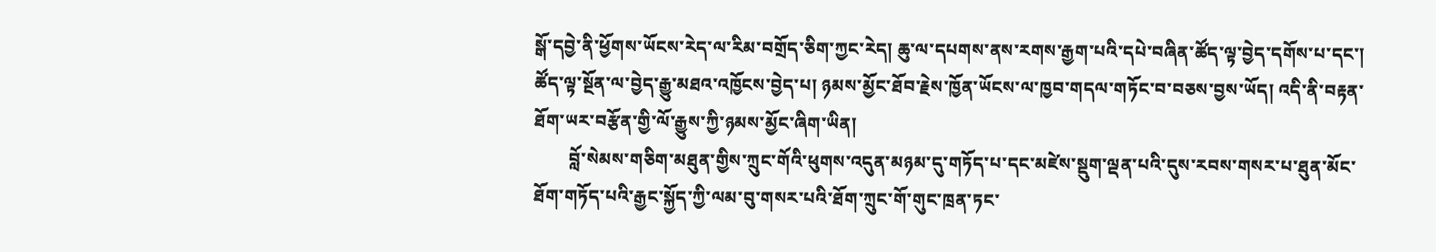སྒོ་དབྱེ་ནི་ཕྱོགས་ཡོངས་རེད་ལ་རིམ་བགྲོད་ཅིག་ཀྱང་རེད། ཆུ་ལ་དཔགས་ནས་རགས་རྒྱག་པའི་དཔེ་བཞིན་ཚོད་ལྟ་བྱེད་དགོས་པ་དང་། ཚོད་ལྟ་སྔོན་ལ་བྱེད་རྒྱུ་མཐའ་འཁྱོངས་བྱེད་པ། ཉམས་མྱོང་ཐོབ་རྗེས་ཁྱོན་ཡོངས་ལ་ཁྱབ་གདལ་གཏོང་བ་བཅས་བྱས་ཡོད། འདི་ནི་བརྟན་ཐོག་ཡར་བརྩོན་གྱི་ལོ་རྒྱུས་ཀྱི་ཉམས་མྱོང་ཞིག་ཡིན།
        བློ་སེམས་གཅིག་མཐུན་གྱིས་ཀྲུང་གོའི་ཕུགས་འདུན་མཉམ་དུ་གཏོད་པ་དང་མཛེས་སྡུག་ལྡན་པའི་དུས་རབས་གསར་པ་ཐུན་མོང་ཐོག་གཏོད་པའི་རྒྱང་སྐྱོད་ཀྱི་ལམ་བུ་གསར་པའི་ཐོག་ཀྲུང་གོ་གུང་ཁྲན་ཏང་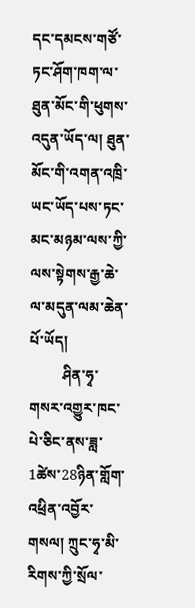དང་དམངས་གཙོ་ཏང་ཤོག་ཁག་ལ་ཐུན་མོང་གི་ཕུགས་འདུན་ཡོད་ལ། ཐུན་མོང་གི་འགན་འཁྲི་ཡང་ཡོད་པས་ཏང་མང་མཉམ་ལས་ཀྱི་ལས་སྟེགས་རྒྱ་ཆེ་ལ་མདུན་ལམ་ཆེན་པོ་ཡོད།
         ཤིན་ཧྭ་གསར་འགྱུར་ཁང་པེ་ཅིང་ནས་ཟླ་1ཚེས་28ཉིན་གློག་འཕྲིན་འབྱོར་གསལ། ཀྲུང་ཧྭ་མི་རིགས་ཀྱི་སྲོལ་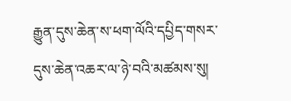རྒྱུན་དུས་ཆེན་ས་ཕག་ལོའི་དཔྱིད་གསར་དུས་ཆེན་འཆར་ལ་ཉེ་བའི་མཚམས་སུ།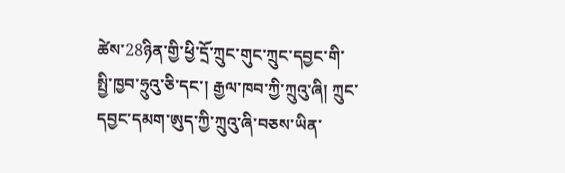ཚེས་28ཉིན་གྱི་ཕྱི་དྲོ་ཀྲུང་གུང་ཀྲུང་དབྱང་གི་སྤྱི་ཁྱབ་ཧྲུའུ་ཅི་དང་། རྒྱལ་ཁབ་ཀྱི་ཀྲུའུ་ཞི། ཀྲུང་དབྱང་དམག་ཨུད་ཀྱི་ཀྲུའུ་ཞི་བཅས་ཡིན་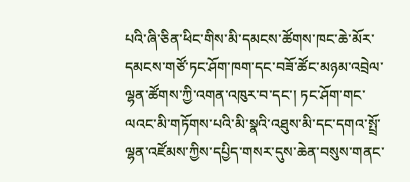པའི་ཞི་ཅིན་ཕིང་གིས་མི་དམངས་ཚོགས་ཁང་ཆེ་མོར་དམངས་གཙོ་ཏང་ཤོག་ཁག་དང་བཟོ་ཚོང་མཉམ་འབྲེལ་ལྷན་ཚོགས་ཀྱི་འགན་འཁུར་བ་དང་། ཏང་ཤོག་གང་ལའང་མི་གཏོགས་པའི་མི་སྣའི་འཐུས་མི་དང་དགའ་སྤྲོ་ལྷན་འཛོམས་ཀྱིས་དཔྱིད་གསར་དུས་ཆེན་བསུས་གནང་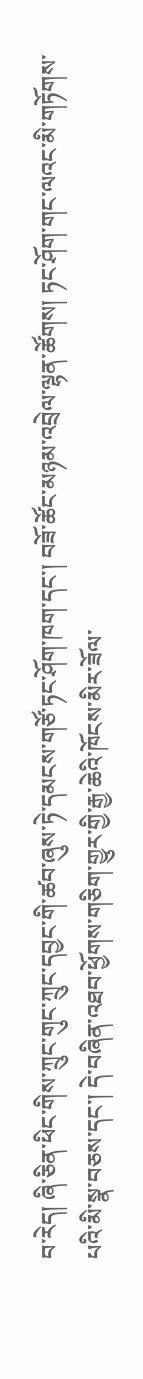བ་རེད། ཞི་ཅིན་ཕིང་གིས་ཀྲུང་གུང་ཀྲུང་དབྱང་གི་ཚབ་ཞུས་ཏེ་དམངས་གཙོ་ཏང་ཤོག་ཁག་དང་། བཟོ་ཚོང་མཉམ་འབྲེལ་ལྷན་ཚོགས། ཏང་ཤོག་གང་ལའང་མི་གཏོགས་པའི་མི་སྣ་བཅས་དང་། དེ་བཞིན་འཐབ་ཕྱོགས་གཅིག་གྱུར་གྱི་རྒྱ་ཆེའི་ཁོངས་མིར་ཟོལ་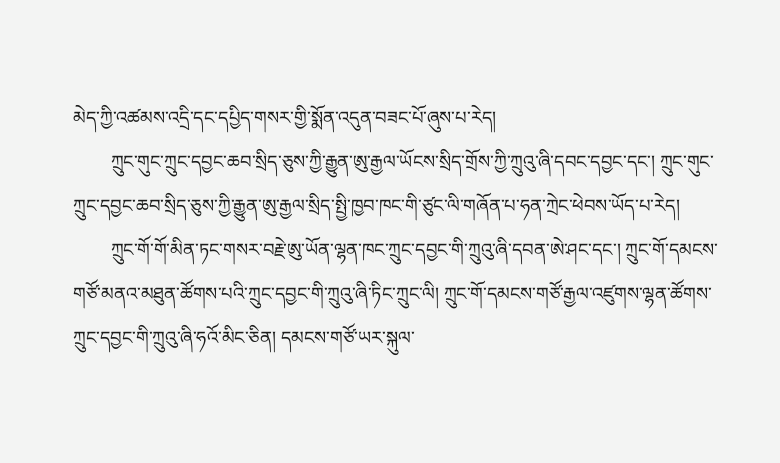མེད་ཀྱི་འཚམས་འདྲི་དང་དཔྱིད་གསར་གྱི་སྨོན་འདུན་བཟང་པོ་ཞུས་པ་རེད།
        ཀྲུང་གུང་ཀྲུང་དབྱང་ཆབ་སྲིད་ཅུས་ཀྱི་རྒྱུན་ཨུ་རྒྱལ་ཡོངས་སྲིད་གྲོས་ཀྱི་ཀྲུའུ་ཞི་དབང་དབྱང་དང་། ཀྲུང་གུང་ཀྲུང་དབྱང་ཆབ་སྲིད་ཅུས་ཀྱི་རྒྱུན་ཨུ་རྒྱལ་སྲིད་སྤྱི་ཁྱབ་ཁང་གི་ཙུང་ལི་གཞོན་པ་ཧན་ཀྲེང་ཕེབས་ཡོད་པ་རེད།
        ཀྲུང་གོ་གོ་མིན་ཏང་གསར་བརྗེ་ཨུ་ཡོན་ལྷན་ཁང་ཀྲུང་དབྱང་གི་ཀྲུའུ་ཞི་དབན་ཨེ་ཤང་དང་། ཀྲུང་གོ་དམངས་གཙོ་མནའ་མཐུན་ཚོགས་པའི་ཀྲུང་དབྱང་གི་ཀྲུའུ་ཞི་ཏིང་ཀྲུང་ལི། ཀྲུང་གོ་དམངས་གཙོ་རྒྱལ་འཛུགས་ལྷན་ཚོགས་ཀྲུང་དབྱང་གི་ཀྲུའུ་ཞི་ཧའོ་མིང་ཅིན། དམངས་གཙོ་ཡར་སྐུལ་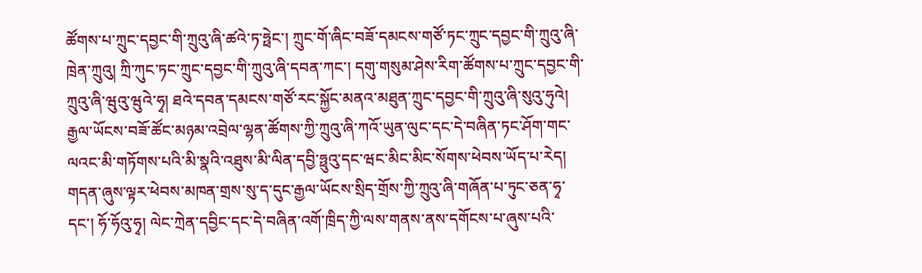ཚོགས་པ་ཀྲུང་དབྱང་གི་ཀྲུའུ་ཞི་ཚའེ་ཏ་ཧྥེང་། ཀྲུང་གོ་ཞིང་བཟོ་དམངས་གཙོ་ཏང་ཀྲུང་དབྱང་གི་ཀྲུའུ་ཞི་ཁྲེན་ཀྲུའུ། ཀྲི་ཀུང་ཏང་ཀྲུང་དབྱང་གི་ཀྲུའུ་ཞི་དབན་ཀང་། དགུ་གསུམ་ཤེས་རིག་ཚོགས་པ་ཀྲུང་དབྱང་གི་ཀྲུའུ་ཞི་ཝུའུ་ཝུའེ་ཧྭ། ཐའེ་དབན་དམངས་གཙོ་རང་སྐྱོང་མནའ་མཐུན་ཀྲུང་དབྱང་གི་ཀྲུའུ་ཞི་སུའུ་ཧུའེ། རྒྱལ་ཡོངས་བཟོ་ཚོང་མཉམ་འབྲེལ་ལྷན་ཚོགས་ཀྱི་ཀྲུའུ་ཞི་ཀའོ་ཡུན་ལུང་དང་དེ་བཞིན་ཏང་ཤོག་གང་ལའང་མི་གཏོགས་པའི་མི་སྣའི་འཐུས་མི་ལིན་དབྱི་ཧྥུའུ་དང་ཝང་མིང་མིང་སོགས་ཕེབས་ཡོད་པ་རེད། གདན་ཞུས་ལྟར་ཕེབས་མཁན་གྲས་སུ་ད་དུང་རྒྱལ་ཡོངས་སྲིད་གྲོས་ཀྱི་ཀྲུའུ་ཞི་གཞོན་པ་ཏུང་ཅན་ཧྭ་དང་། ཧོ་ཧོའུ་ཧྭ། ལེང་ཀྲེན་དབྱིང་དང་དེ་བཞིན་འགོ་ཁྲིད་ཀྱི་ལས་གནས་ནས་དགོངས་པ་ཞུས་པའི་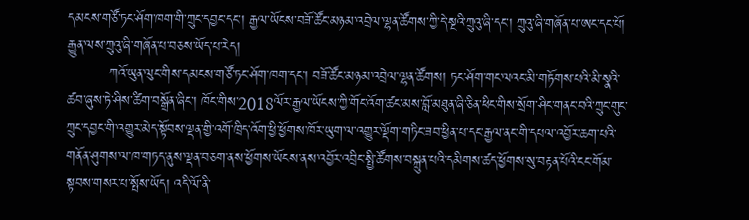དམངས་གཙོ་ཏང་ཤོག་ཁག་གི་ཀྲུང་དབྱང་དང་། རྒྱལ་ཡོངས་བཟོ་ཚོང་མཉམ་འབྲེལ་ལྷན་ཚོགས་ཀྱི་དེ་སྔའི་ཀྲུའུ་ཞི་དང་། ཀྲུའུ་ཞི་གཞོན་པ་ཨང་དང་པོ། རྒྱུན་ལས་ཀྲུའུ་ཞི་གཞོན་པ་བཅས་ཡོད་པ་རེད།
         ཀའོ་ཡུན་ལུང་གིས་དམངས་གཙོ་ཏང་ཤོག་ཁག་དང་། བཟོ་ཚོང་མཉམ་འབྲེལ་ལྷན་ཚོགས། ཏང་ཤོག་གང་ལའང་མི་གཏོགས་པའི་མི་སྣའི་ཚབ་ཞུས་ཏེ་ཤིས་ཚིག་བསྒྲོན་ཞིང་། ཁོང་གིས་2018ལོར་རྒྱལ་ཡོངས་ཀྱི་གོང་འོག་ཚང་མས་བློ་མཐུན་ཞི་ཅིན་ཕིང་གིས་སྲོག་ཤིང་གནང་བའི་ཀྲུང་གུང་ཀྲུང་དབྱང་གི་འགྱུར་མེད་སྟོབས་ལྡན་གྱི་འགོ་ཁྲིད་འོག་ཕྱི་ཕྱོགས་ཁོར་ཡུག་ལ་འགྱུར་ལྡོག་གཏིང་ཟབ་ཕྱིན་པ་དང་རྒྱལ་ནང་གི་དཔལ་འབྱོར་ཆག་པའི་གནོན་ཤུགས་ལ་ཁ་གཏད་ནུས་ལྡན་བཅག་ནས་ཕྱོགས་ཡོངས་ནས་འབྱོར་འབྲིང་སྤྱི་ཚོགས་བསྐྲུན་པའི་དམིགས་ཚད་ཕྱོགས་སུ་བརྟན་པོའི་ངང་གོམ་སྟབས་གསར་པ་སྤོས་ཡོད། འདི་ལོ་ནི་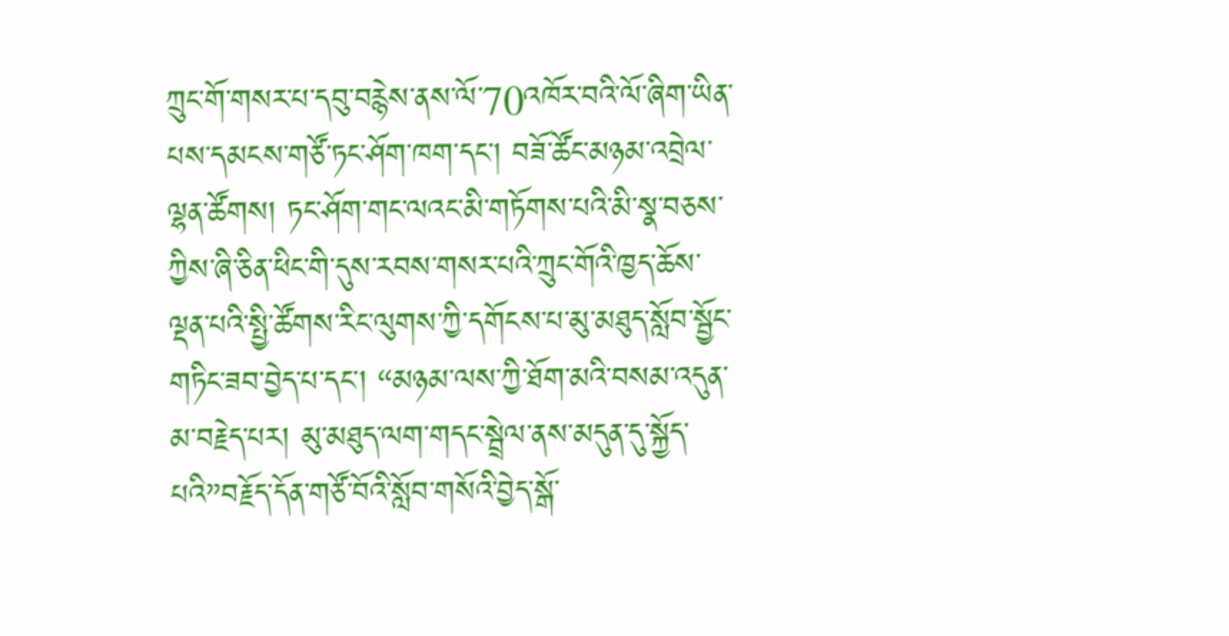ཀྲུང་གོ་གསར་པ་དབུ་བརྙེས་ནས་ལོ་70འཁོར་བའི་ལོ་ཞིག་ཡིན་པས་དམངས་གཙོ་ཏང་ཤོག་ཁག་དང་། བཟོ་ཚོང་མཉམ་འབྲེལ་ལྷན་ཚོགས། ཏང་ཤོག་གང་ལའང་མི་གཏོགས་པའི་མི་སྣ་བཅས་ཀྱིས་ཞི་ཅིན་ཕིང་གི་དུས་རབས་གསར་པའི་ཀྲུང་གོའི་ཁྱད་ཆོས་ལྡན་པའི་སྤྱི་ཚོགས་རིང་ལུགས་ཀྱི་དགོངས་པ་མུ་མཐུད་སློབ་སྦྱོང་གཏིང་ཟབ་བྱེད་པ་དང་། “མཉམ་ལས་ཀྱི་ཐོག་མའི་བསམ་འདུན་མ་བརྗེད་པར། མུ་མཐུད་ལག་གདང་སྦྲེལ་ནས་མདུན་དུ་སྐྱོད་པའི”བརྗོད་དོན་གཙོ་བོའི་སློབ་གསོའི་བྱེད་སྒོ་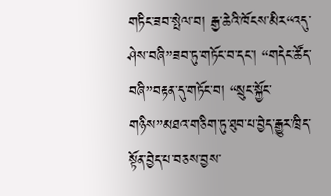གཏིང་ཟབ་སྤེལ་བ། རྒྱ་ཆེའི་ཁོངས་མིར“འདུ་ཤེས་བཞི”ཟབ་ཏུ་གཏོང་བ་དང་། “གདེང་ཚོད་བཞི”བརྟན་དུ་གཏོང་བ། “སྲུང་སྐྱོང་གཉིས”མཐའ་གཅིག་ཏུ་ཐུབ་པ་བྱེད་རྒྱུར་ཁྲིད་སྟོན་བྱེད་པ་བཅས་བྱས་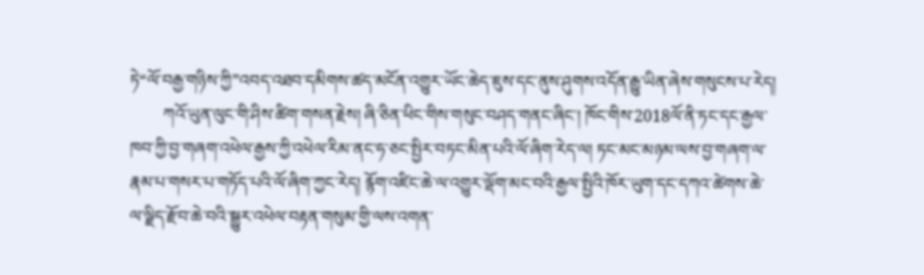ཏེ“ལོ་བརྒྱ་གཉིས་ཀྱི”འབད་འཐབ་དམིགས་ཚད་མངོན་འགྱུར་ཡོང་ཆེད་ཇུས་དང་ནུས་ཤུགས་འདོན་རྒྱུ་ཡིན་ཞེས་གསུངས་པ་རེད།
        ཀའོ་ཡུན་ལུང་གི་ཤིས་ཚིག་གསན་རྗེས། ཞི་ཅིན་ཕིང་གིས་གསུང་བཤད་གནང་ཞིང་། ཁོང་གིས་2018ལོ་ནི་ཏང་དང་རྒྱལ་ཁབ་ཀྱི་བྱ་གཞག་འཕེལ་རྒྱས་ཀྱི་འཕེལ་རིམ་ནང་ཧ་ཅང་སྤྱིར་བཏང་མིན་པའི་ལོ་ཞིག་རེད་ལ། ཏང་མང་མཉམ་ལས་བྱ་གཞག་ལ་རྣམ་པ་གསར་པ་གཏོད་པའི་ལོ་ཞིག་ཀྱང་རེད། རྙོག་འཛིང་ཆེ་ལ་འགྱུར་ལྡོག་མང་བའི་རྒྱལ་སྤྱིའི་ཁོར་ཡུག་དང་དཀའ་ཚེགས་ཆེ་ལ་ལྗིད་རྫོབ་ཆེ་བའི་སྒྱུར་འཕེལ་བརྟན་གསུམ་གྱི་ལས་འགན་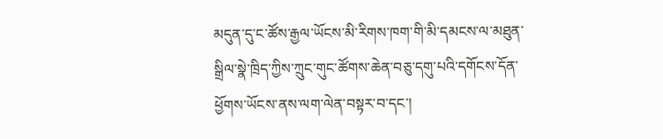མདུན་དུ་ང་ཚོས་རྒྱལ་ཡོངས་མི་རིགས་ཁག་གི་མི་དམངས་ལ་མཐུན་སྒྲིལ་སྣེ་ཁྲིད་ཀྱིས་ཀྲུང་གུང་ཚོགས་ཆེན་བཅུ་དགུ་པའི་དགོངས་དོན་ཕྱོགས་ཡོངས་ནས་ལག་ལེན་བསྟར་བ་དང་།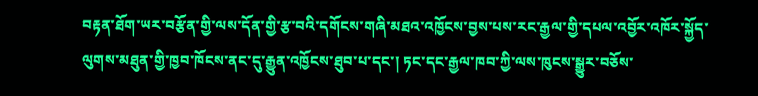བརྟན་ཐོག་ཡར་བརྩོན་གྱི་ལས་དོན་གྱི་རྩ་བའི་དགོངས་གཞི་མཐའ་འཁྱོངས་བྱས་པས་རང་རྒྱལ་གྱི་དཔལ་འབྱོར་འཁོར་སྐྱོད་ལུགས་མཐུན་གྱི་ཁྱབ་ཁོངས་ནང་དུ་རྒྱུན་འཁྱོངས་ཐུབ་པ་དང་། ཏང་དང་རྒྱལ་ཁབ་ཀྱི་ལས་ཁུངས་སྒྱུར་བཅོས་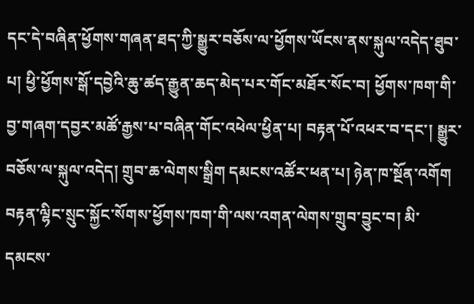དང་དེ་བཞིན་ཕྱོགས་གཞན་ཐད་ཀྱི་སྒྱུར་བཅོས་ལ་ཕྱོགས་ཡོངས་ནས་སྐུལ་འདེད་ཐུབ་པ། ཕྱི་ཕྱོགས་སྒོ་དབྱེའི་ཆུ་ཚད་རྒྱུན་ཆད་མེད་པར་གོང་མཐོར་སོང་བ། ཕྱོགས་ཁག་གི་བྱ་གཞག་དབྱར་མཚོ་རྒྱས་པ་བཞིན་གོང་འཕེལ་ཕྱིན་པ། བརྟན་པོ་འཕར་བ་དང་། སྒྱུར་བཅོས་ལ་སྐུལ་འདེད། གྲུབ་ཆ་ལེགས་སྒྲིག དམངས་འཚོར་ཕན་པ། ཉེན་ཁ་སྔོན་འགོག བརྟན་ལྷིང་སྲུང་སྐྱོང་སོགས་ཕྱོགས་ཁག་གི་ལས་འགན་ལེགས་གྲུབ་བྱུང་བ། མི་དམངས་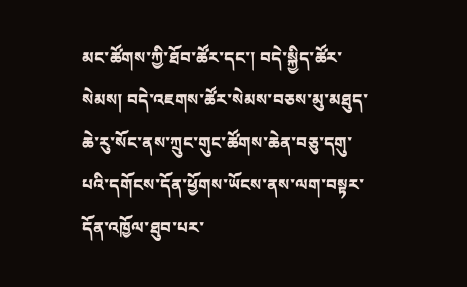མང་ཚོགས་ཀྱི་ཐོབ་ཚོར་དང་། བདེ་སྐྱིད་ཚོར་སེམས། བདེ་འཇགས་ཚོར་སེམས་བཅས་མུ་མཐུད་ཆེ་རུ་སོང་ནས་ཀྲུང་གུང་ཚོགས་ཆེན་བཅུ་དགུ་པའི་དགོངས་དོན་ཕྱོགས་ཡོངས་ནས་ལག་བསྟར་དོན་འཁྱོལ་ཐུབ་པར་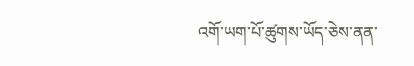འགོ་ཡག་པོ་ཚུགས་ཡོད་ཅེས་ནན་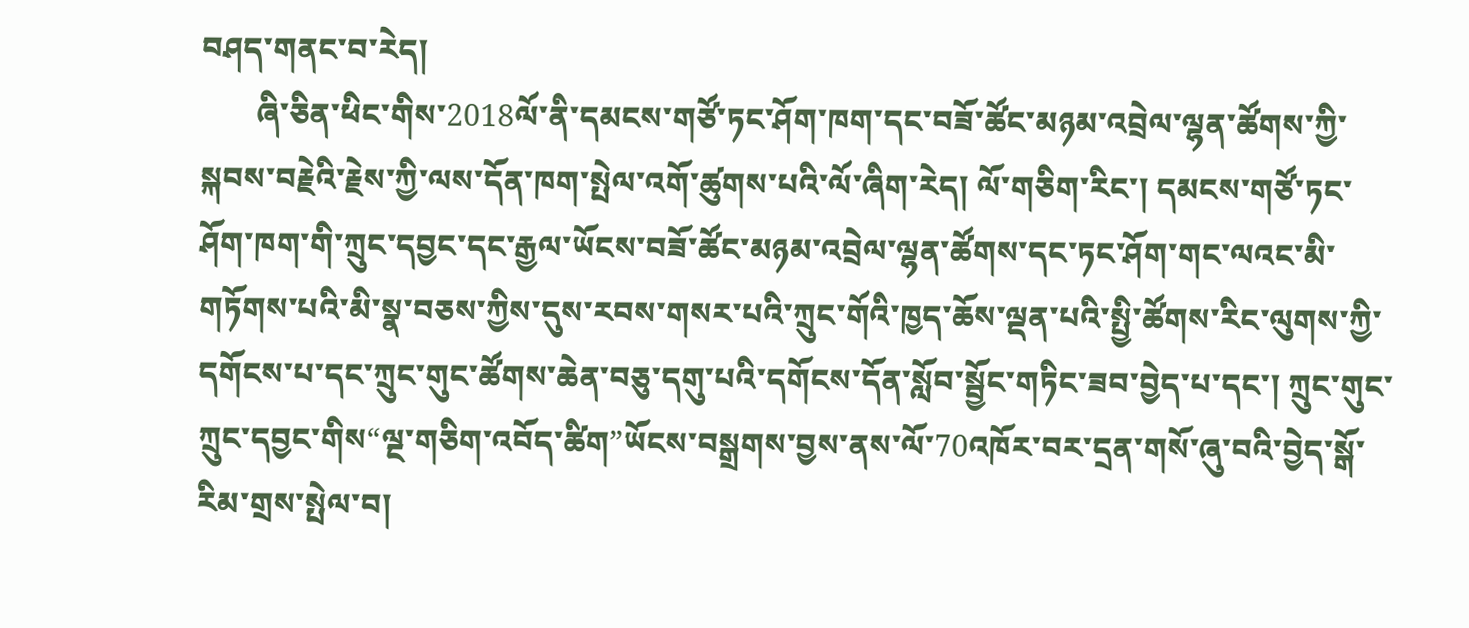བཤད་གནང་བ་རེད།
       ཞི་ཅིན་ཕིང་གིས་2018ལོ་ནི་དམངས་གཙོ་ཏང་ཤོག་ཁག་དང་བཟོ་ཚོང་མཉམ་འབྲེལ་ལྷན་ཚོགས་ཀྱི་སྐབས་བརྗེའི་རྗེས་ཀྱི་ལས་དོན་ཁག་སྤེལ་འགོ་ཚུགས་པའི་ལོ་ཞིག་རེད། ལོ་གཅིག་རིང་། དམངས་གཙོ་ཏང་ཤོག་ཁག་གི་ཀྲུང་དབྱང་དང་རྒྱལ་ཡོངས་བཟོ་ཚོང་མཉམ་འབྲེལ་ལྷན་ཚོགས་དང་ཏང་ཤོག་གང་ལའང་མི་གཏོགས་པའི་མི་སྣ་བཅས་ཀྱིས་དུས་རབས་གསར་པའི་ཀྲུང་གོའི་ཁྱད་ཆོས་ལྡན་པའི་སྤྱི་ཚོགས་རིང་ལུགས་ཀྱི་དགོངས་པ་དང་ཀྲུང་གུང་ཚོགས་ཆེན་བཅུ་དགུ་པའི་དགོངས་དོན་སློབ་སྦྱོང་གཏིང་ཟབ་བྱེད་པ་དང་། ཀྲུང་གུང་ཀྲུང་དབྱང་གིས“ལྔ་གཅིག་འབོད་ཚིག”ཡོངས་བསྒྲགས་བྱས་ནས་ལོ་70འཁོར་བར་དྲན་གསོ་ཞུ་བའི་བྱེད་སྒོ་རིམ་གྲས་སྤེལ་བ།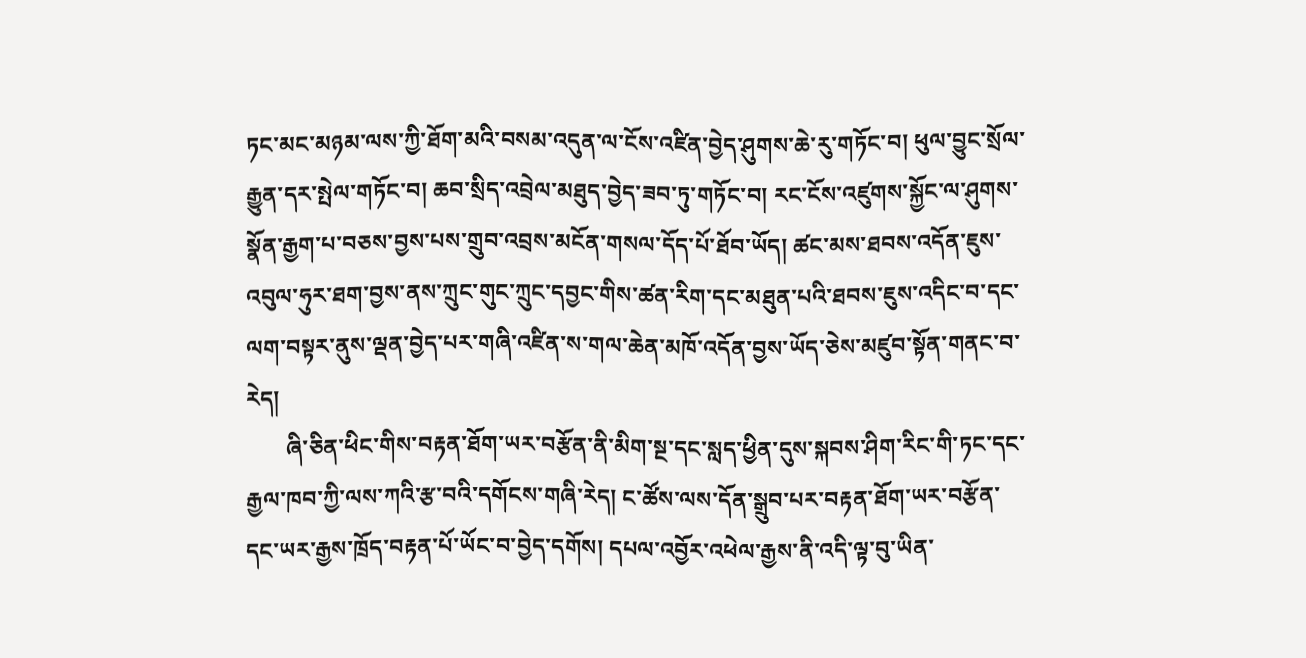ཏང་མང་མཉམ་ལས་ཀྱི་ཐོག་མའི་བསམ་འདུན་ལ་ངོས་འཛིན་བྱེད་ཤུགས་ཆེ་རུ་གཏོང་བ། ཕུལ་བྱུང་སྲོལ་རྒྱུན་དར་སྤེལ་གཏོང་བ། ཆབ་སྲིད་འབྲེལ་མཐུད་བྱེད་ཟབ་ཏུ་གཏོང་བ། རང་ངོས་འཛུགས་སྐྱོང་ལ་ཤུགས་སྣོན་རྒྱག་པ་བཅས་བྱས་པས་གྲུབ་འབྲས་མངོན་གསལ་དོད་པོ་ཐོབ་ཡོད། ཚང་མས་ཐབས་འདོན་ཇུས་འབུལ་ཧུར་ཐག་བྱས་ནས་ཀྲུང་གུང་ཀྲུང་དབྱང་གིས་ཚན་རིག་དང་མཐུན་པའི་ཐབས་ཇུས་འདིང་བ་དང་ལག་བསྟར་ནུས་ལྡན་བྱེད་པར་གཞི་འཛིན་ས་གལ་ཆེན་མཁོ་འདོན་བྱས་ཡོད་ཅེས་མཛུབ་སྟོན་གནང་བ་རེད།
       ཞི་ཅིན་ཕིང་གིས་བརྟན་ཐོག་ཡར་བརྩོན་ནི་མིག་སྔ་དང་སླད་ཕྱིན་དུས་སྐབས་ཤིག་རིང་གི་ཏང་དང་རྒྱལ་ཁབ་ཀྱི་ལས་ཀའི་རྩ་བའི་དགོངས་གཞི་རེད། ང་ཚོས་ལས་དོན་སྒྲུབ་པར་བརྟན་ཐོག་ཡར་བརྩོན་དང་ཡར་རྒྱས་ཁྲོད་བརྟན་པོ་ཡོང་བ་བྱེད་དགོས། དཔལ་འབྱོར་འཕེལ་རྒྱས་ནི་འདི་ལྟ་བུ་ཡིན་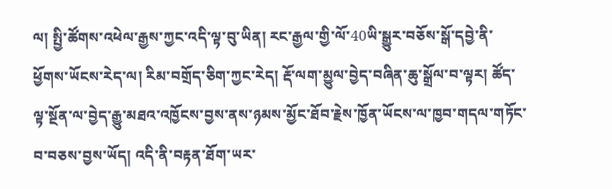ལ། སྤྱི་ཚོགས་འཕེལ་རྒྱས་ཀྱང་འདི་ལྟ་བུ་ཡིན། རང་རྒྱལ་གྱི་ལོ་40ཡི་སྒྱུར་བཅོས་སྒོ་དབྱེ་ནི་ཕྱོགས་ཡོངས་རེད་ལ། རིམ་བགྲོད་ཅིག་ཀྱང་རེད། རྡོ་ལག་མྱུལ་བྱེད་བཞིན་ཆུ་སྒྲོལ་བ་ལྟར། ཚོད་ལྟ་སྔོན་ལ་བྱེད་རྒྱུ་མཐའ་འཁྱོངས་བྱས་ནས་ཉམས་མྱོང་ཐོབ་རྗེས་ཁྱོན་ཡོངས་ལ་ཁྱབ་གདལ་གཏོང་བ་བཅས་བྱས་ཡོད། འདི་ནི་བརྟན་ཐོག་ཡར་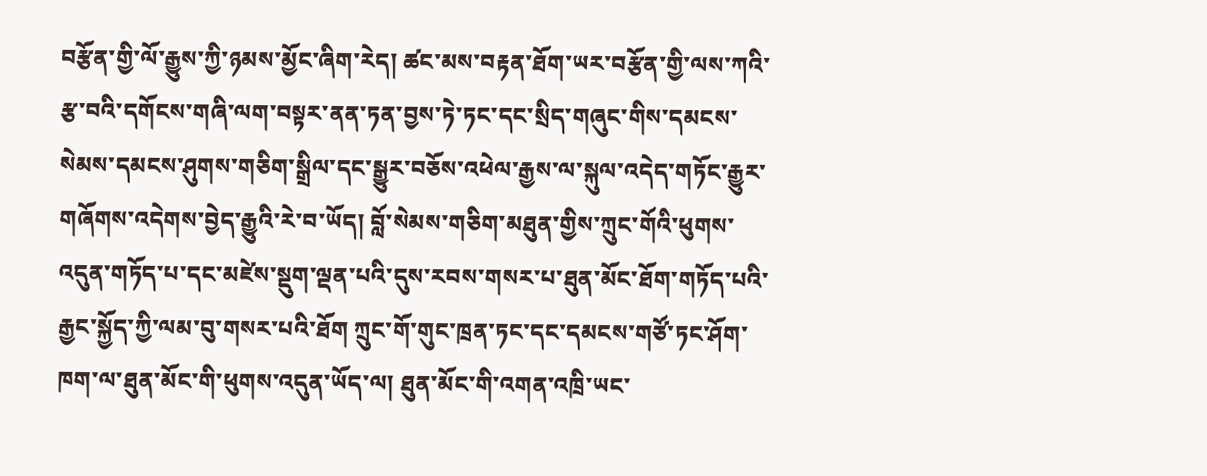བརྩོན་གྱི་ལོ་རྒྱུས་ཀྱི་ཉམས་མྱོང་ཞིག་རེད། ཚང་མས་བརྟན་ཐོག་ཡར་བརྩོན་གྱི་ལས་ཀའི་རྩ་བའི་དགོངས་གཞི་ལག་བསྟར་ནན་ཏན་བྱས་ཏེ་ཏང་དང་སྲིད་གཞུང་གིས་དམངས་སེམས་དམངས་ཤུགས་གཅིག་སྒྲིལ་དང་སྒྱུར་བཅོས་འཕེལ་རྒྱས་ལ་སྐུལ་འདེད་གཏོང་རྒྱུར་གཞོགས་འདེགས་བྱེད་རྒྱུའི་རེ་བ་ཡོད། བློ་སེམས་གཅིག་མཐུན་གྱིས་ཀྲུང་གོའི་ཕུགས་འདུན་གཏོད་པ་དང་མཛེས་སྡུག་ལྡན་པའི་དུས་རབས་གསར་པ་ཐུན་མོང་ཐོག་གཏོད་པའི་རྒྱང་སྐྱོད་ཀྱི་ལམ་བུ་གསར་པའི་ཐོག ཀྲུང་གོ་གུང་ཁྲན་ཏང་དང་དམངས་གཙོ་ཏང་ཤོག་ཁག་ལ་ཐུན་མོང་གི་ཕུགས་འདུན་ཡོད་ལ། ཐུན་མོང་གི་འགན་འཁྲི་ཡང་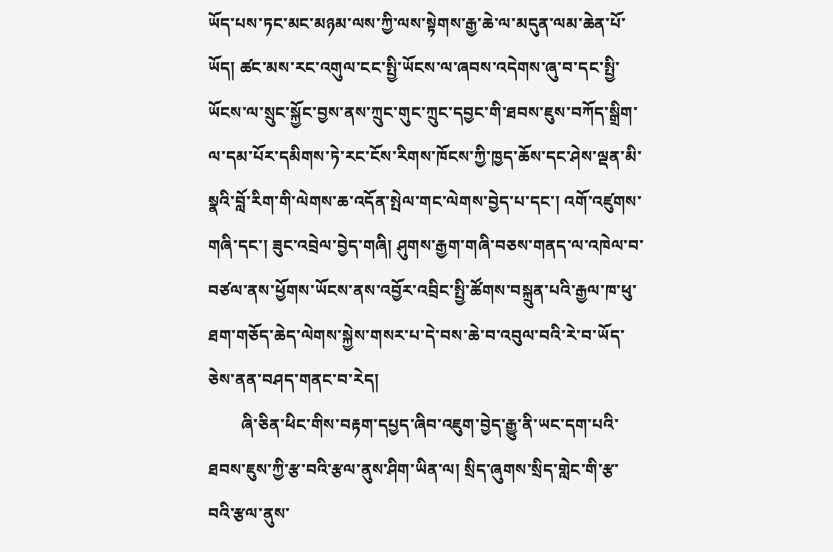ཡོད་པས་ཏང་མང་མཉམ་ལས་ཀྱི་ལས་སྟེགས་རྒྱ་ཆེ་ལ་མདུན་ལམ་ཆེན་པོ་ཡོད། ཚང་མས་རང་འགུལ་ངང་སྤྱི་ཡོངས་ལ་ཞབས་འདེགས་ཞུ་བ་དང་སྤྱི་ཡོངས་ལ་སྲུང་སྐྱོང་བྱས་ནས་ཀྲུང་གུང་ཀྲུང་དབྱང་གི་ཐབས་ཇུས་བཀོད་སྒྲིག་ལ་དམ་པོར་དམིགས་ཏེ་རང་ངོས་རིགས་ཁོངས་ཀྱི་ཁྱད་ཆོས་དང་ཤེས་ལྡན་མི་སྣའི་བློ་རིག་གི་ལེགས་ཆ་འདོན་སྤེལ་གང་ལེགས་བྱེད་པ་དང་། འགོ་འཛུགས་གཞི་དང་། ཟུང་འབྲེལ་བྱེད་གཞི། ཤུགས་རྒྱག་གཞི་བཅས་གནད་ལ་འཁེལ་བ་བཙལ་ནས་ཕྱོགས་ཡོངས་ནས་འབྱོར་འབྲིང་སྤྱི་ཚོགས་བསྐྲུན་པའི་རྒྱལ་ཁ་ཕུ་ཐག་གཅོད་ཆེད་ལེགས་སྐྱེས་གསར་པ་དེ་བས་ཆེ་བ་འབུལ་བའི་རེ་བ་ཡོད་ཅེས་ནན་བཤད་གནང་བ་རེད།
        ཞི་ཅིན་ཕིང་གིས་བརྟག་དཔྱད་ཞིབ་འཇུག་བྱེད་རྒྱུ་ནི་ཡང་དག་པའི་ཐབས་ཇུས་ཀྱི་རྩ་བའི་རྩལ་ནུས་ཤིག་ཡིན་ལ། སྲིད་ཞུགས་སྲིད་གླེང་གི་རྩ་བའི་རྩལ་ནུས་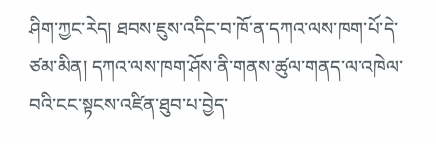ཤིག་ཀྱང་རེད། ཐབས་ཇུས་འདིང་བ་ཁོ་ན་དཀའ་ལས་ཁག་པོ་དེ་ཙམ་མིན། དཀའ་ལས་ཁག་ཤོས་ནི་གནས་ཚུལ་གནད་ལ་འཁེལ་བའི་ངང་སྟངས་འཛིན་ཐུབ་པ་བྱེད་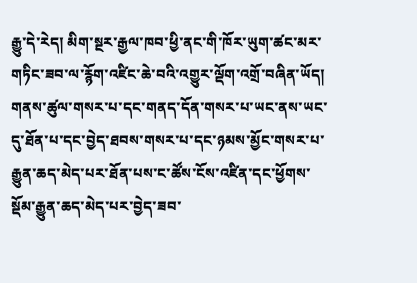རྒྱུ་དེ་རེད། མིག་སྔར་རྒྱལ་ཁབ་ཕྱི་ནང་གི་ཁོར་ཡུག་ཚང་མར་གཏིང་ཟབ་ལ་རྙོག་འཛིང་ཆེ་བའི་འགྱུར་ལྡོག་འགྲོ་བཞིན་ཡོད། གནས་ཚུལ་གསར་པ་དང་གནད་དོན་གསར་པ་ཡང་ནས་ཡང་དུ་ཐོན་པ་དང་བྱེད་ཐབས་གསར་པ་དང་ཉམས་མྱོང་གསར་པ་རྒྱུན་ཆད་མེད་པར་ཐོན་པས་ང་ཚོས་ངོས་འཛིན་དང་ཕྱོགས་སྡོམ་རྒྱུན་ཆད་མེད་པར་བྱེད་ཟབ་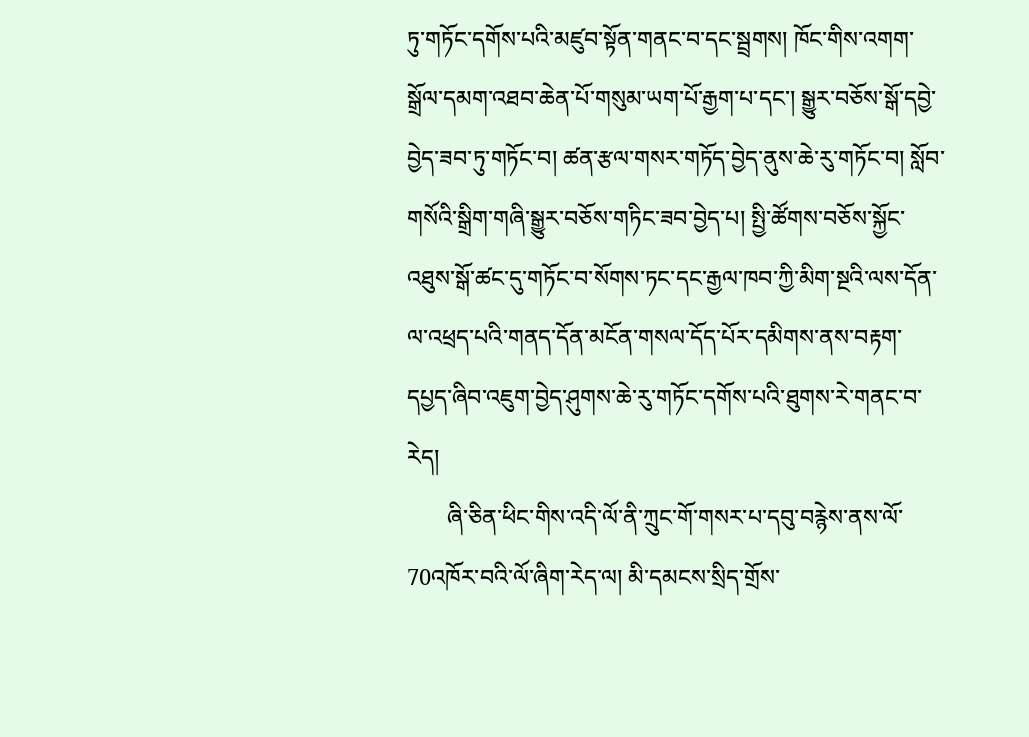ཏུ་གཏོང་དགོས་པའི་མཛུབ་སྟོན་གནང་བ་དང་སྦྲགས། ཁོང་གིས་འགག་སྒྲོལ་དམག་འཐབ་ཆེན་པོ་གསུམ་ཡག་པོ་རྒྱག་པ་དང་། སྒྱུར་བཅོས་སྒོ་དབྱེ་བྱེད་ཟབ་ཏུ་གཏོང་བ། ཚན་རྩལ་གསར་གཏོད་བྱེད་ནུས་ཆེ་རུ་གཏོང་བ། སློབ་གསོའི་སྒྲིག་གཞི་སྒྱུར་བཅོས་གཏིང་ཟབ་བྱེད་པ། སྤྱི་ཚོགས་བཅོས་སྐྱོང་འཐུས་སྒོ་ཚང་དུ་གཏོང་བ་སོགས་ཏང་དང་རྒྱལ་ཁབ་ཀྱི་མིག་སྔའི་ལས་དོན་ལ་འཕྲད་པའི་གནད་དོན་མངོན་གསལ་དོད་པོར་དམིགས་ནས་བརྟག་དཔྱད་ཞིབ་འཇུག་བྱེད་ཤུགས་ཆེ་རུ་གཏོང་དགོས་པའི་ཐུགས་རེ་གནང་བ་རེད།
       ཞི་ཅིན་ཕིང་གིས་འདི་ལོ་ནི་ཀྲུང་གོ་གསར་པ་དབུ་བརྙེས་ནས་ལོ་70འཁོར་བའི་ལོ་ཞིག་རེད་ལ། མི་དམངས་སྲིད་གྲོས་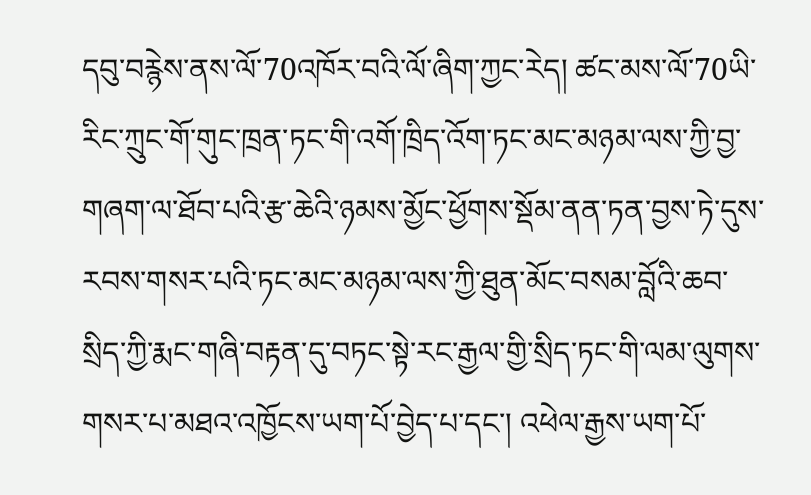དབུ་བརྙེས་ནས་ལོ་70འཁོར་བའི་ལོ་ཞིག་ཀྱང་རེད། ཚང་མས་ལོ་70ཡི་རིང་ཀྲུང་གོ་གུང་ཁྲན་ཏང་གི་འགོ་ཁྲིད་འོག་ཏང་མང་མཉམ་ལས་ཀྱི་བྱ་གཞག་ལ་ཐོབ་པའི་རྩ་ཆེའི་ཉམས་མྱོང་ཕྱོགས་སྡོམ་ནན་ཏན་བྱས་ཏེ་དུས་རབས་གསར་པའི་ཏང་མང་མཉམ་ལས་ཀྱི་ཐུན་མོང་བསམ་བློའི་ཆབ་སྲིད་ཀྱི་རྨང་གཞི་བརྟན་དུ་བཏང་སྟེ་རང་རྒྱལ་གྱི་སྲིད་ཏང་གི་ལམ་ལུགས་གསར་པ་མཐའ་འཁྱོངས་ཡག་པོ་བྱེད་པ་དང་། འཕེལ་རྒྱས་ཡག་པོ་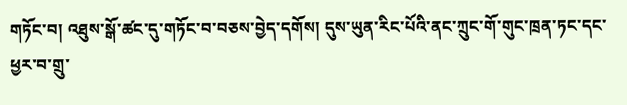གཏོང་བ། འཐུས་སྒོ་ཚང་དུ་གཏོང་བ་བཅས་བྱེད་དགོས། དུས་ཡུན་རིང་པོའི་ནང་ཀྲུང་གོ་གུང་ཁྲན་ཏང་དང་ཕྱར་བ་གྲུ་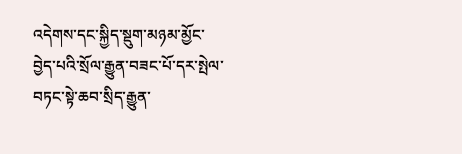འདེགས་དང་སྐྱིད་སྡུག་མཉམ་མྱོང་བྱེད་པའི་སྲོལ་རྒྱུན་བཟང་པོ་དར་སྤེལ་བཏང་སྟེ་ཆབ་སྲིད་རྒྱུན་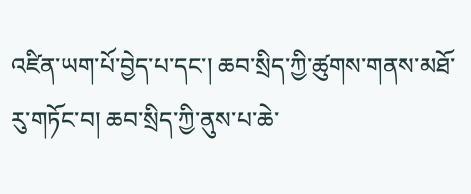འཛིན་ཡག་པོ་བྱེད་པ་དང་། ཆབ་སྲིད་ཀྱི་ཚུགས་གནས་མཐོ་རུ་གཏོང་བ། ཆབ་སྲིད་ཀྱི་ནུས་པ་ཆེ་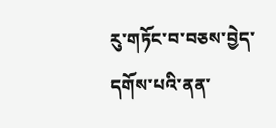རུ་གཏོང་བ་བཅས་བྱེད་དགོས་པའི་ནན་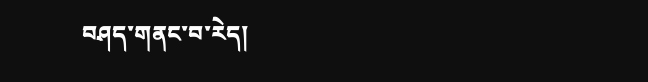བཤད་གནང་བ་རེད།